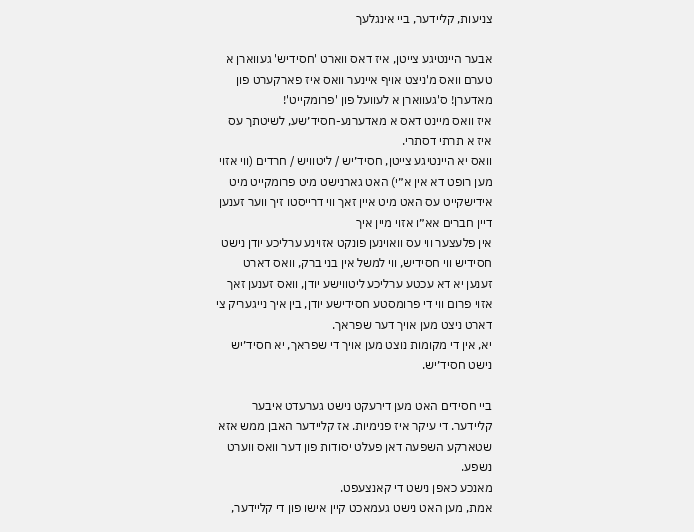צניעות, קליידער, ביי אינגלעך

אבער היינטיגע צייטן, איז דאס ווארט 'חסידיש' געווארן א טערם וואס מ'ניצט אויף איינער וואס איז פארקערט פון מאדערן! ס'געווארן א לעוועל פון 'פרומקייט'!
איז וואס מיינט דאס א מאדערנע-חסיד׳שע, לשיטתך עס איז א תרתי דסתרי.
וואס יא היינטיגע צייטן, חסיד׳יש / ליטוויש / חרדים (ווי אזוי מען רופט דא אין א״י) האט גארנישט מיט פרומקייט מיט אידישקייט עס האט מיט איין זאך ווי דרייסטו זיך ווער זענען דיין חברים אא״ו אזוי מיין איך
אין פלעצער ווי עס וואוינען פונקט אזוינע ערליכע יודן נישט חסידיש ווי חסידיש, ווי למשל אין בני ברק, וואס דארט זענען יא דא עכטע ערליכע ליטווישע יודן, וואס זענען זאך אזוי פרום ווי די פרומסטע חסידישע יודן, בין איך נייגעריק צי דארט ניצט מען אויך דער שפראך.
יא, אין די מקומות נוצט מען אויך די שפראך, יא חסיד׳יש נישט חסיד׳יש.

ביי חסידים האט מען דירעקט נישט גערעדט איבער קליידער. די עיקר איז פנימיות. אז קליידער האבן ממש אזא שטארקע השפעה דאן פעלט יסודות פון דער וואס ווערט נשפע.
מאנכע כאפן נישט די קאנצעפט.
אמת, מען האט נישט געמאכט קיין אישו פון די קליידער,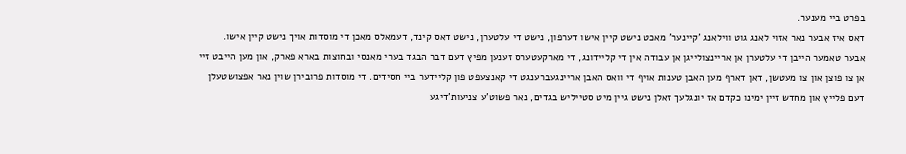בפרט ביי מענער.
דאס איז אבער נאר אזוי לאנג גוט ווילאנג 'קיינער' מאכט נישט קיין אישו דערפון, נישט די עלטערן, נישט דאס קינד, דעמאלס מאכן די מוסדות אויך נישט קיין אישו.
אבער טאמער הייבן די עלטערן אן אריינצולייגן אן עבודה אין די קליידונג, די מארקעטערס זענען מפיץ דעם דבר הבגד בערי מאנסי ובחוצות בארא פארק, און מען הייבט זיי אן צו פוצן און צו מעטשן, דאן דארף מען האבן טענות אויף די וואס האבן אריינגעברענגט די קאנצעפט פון קליידער ביי חסידים. די מוסדות פרובירן שוין נאר אפצושטעלן דעם פלייץ און מחדש זיין ימינו כקדם אז יונגלעך זאלן נישט גיין מיט סטייליש בגדים, נאר פשוט'ע צניעות'דיגע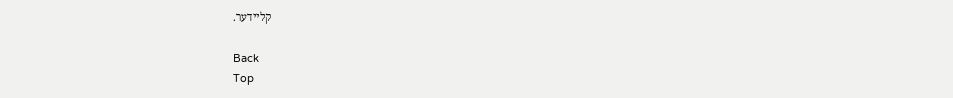קליידער.

Back
Top